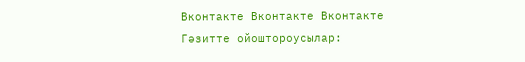Вконтакте Вконтакте Вконтакте
Гәзитте ойоштороусылар: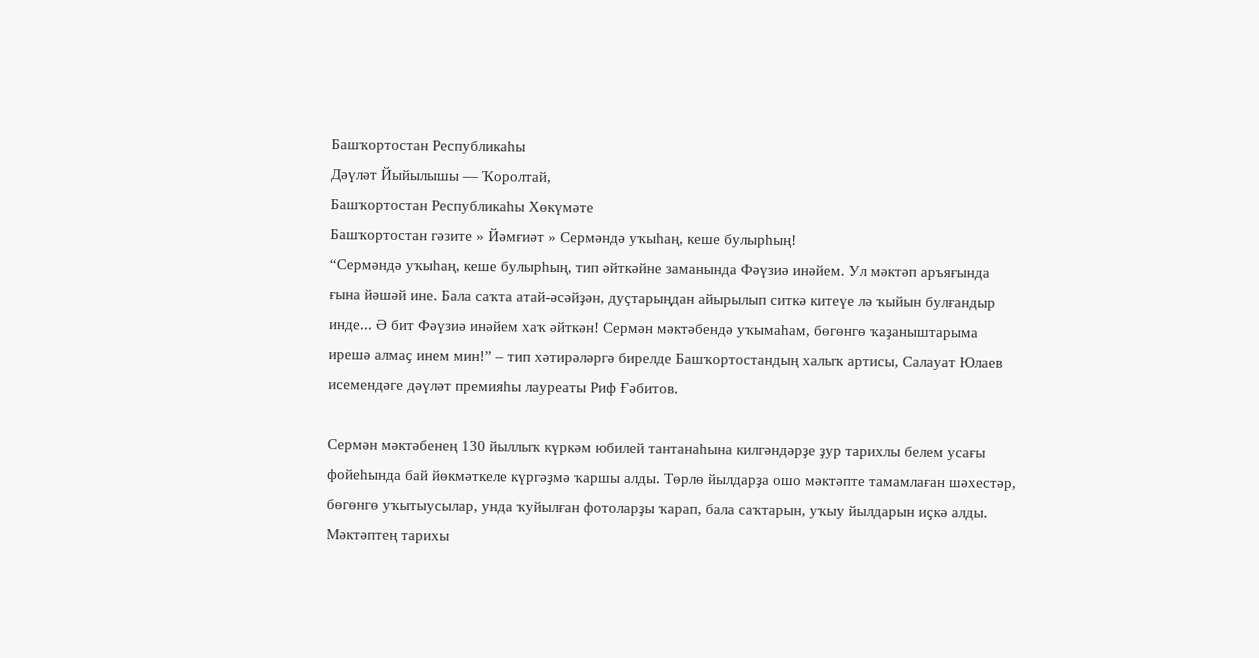Башҡортостан Республикаһы
Дәүләт Йыйылышы — Ҡоролтай,
Башҡортостан Республикаһы Хөкүмәте
Башҡортостан гәзите » Йәмғиәт » Сермәндә уҡыһаң, кеше булырһың!
“Сермәндә уҡыһаң, кеше булырһың, тип әйткәйне заманында Фәүзиә инәйем. Ул мәктәп аръяғында ғына йәшәй ине. Бала саҡта атай-әсәйҙән, дуҫтарыңдан айырылып ситкә китеүе лә ҡыйын булғандыр инде... Ә бит Фәүзиә инәйем хаҡ әйткән! Сермән мәктәбендә уҡымаһам, бөгөнгө ҡаҙаныштарыма ирешә алмаҫ инем мин!” – тип хәтирәләргә бирелде Башҡортостандың халыҡ артисы, Салауат Юлаев исемендәге дәүләт премияһы лауреаты Риф Ғәбитов.

Сермән мәктәбенең 130 йыллыҡ күркәм юбилей тантанаһына килгәндәрҙе ҙур тарихлы белем усағы фойеһында бай йөкмәткеле күргәҙмә ҡаршы алды. Төрлө йылдарҙа ошо мәктәпте тамамлаған шәхестәр, бөгөнгө уҡытыусылар, унда ҡуйылған фотоларҙы ҡарап, бала саҡтарын, уҡыу йылдарын иҫкә алды.
Мәктәптең тарихы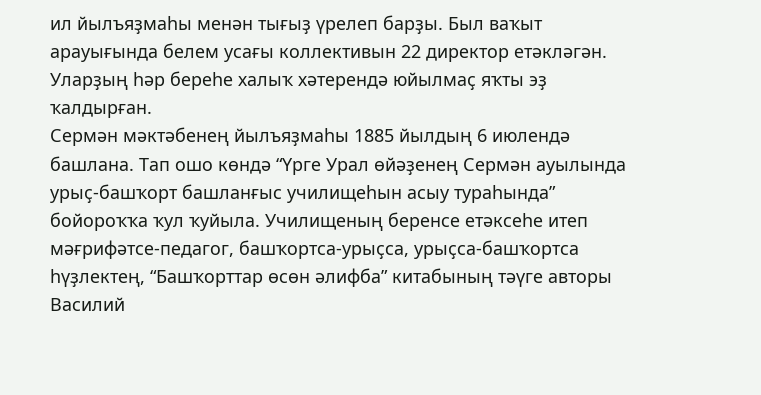ил йылъяҙмаһы менән тығыҙ үрелеп барҙы. Был ваҡыт арауығында белем усағы коллективын 22 директор етәкләгән. Уларҙың һәр береһе халыҡ хәтерендә юйылмаҫ яҡты эҙ ҡалдырған.
Сермән мәктәбенең йылъяҙмаһы 1885 йылдың 6 июлендә башлана. Тап ошо көндә “Үрге Урал өйәҙенең Сермән ауылында урыҫ-башҡорт башланғыс училищеһын асыу тураһында” бойороҡҡа ҡул ҡуйыла. Училищеның беренсе етәксеһе итеп мәғрифәтсе-педагог, башҡортса-урыҫса, урыҫса-башҡортса һүҙлектең, “Башҡорттар өсөн әлифба” китабының тәүге авторы Василий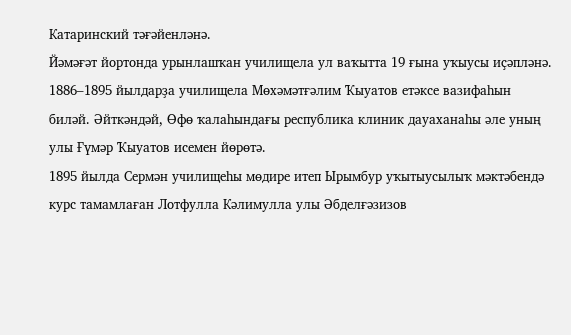Катаринский тәғәйенләнә.
Йәмәғәт йортонда урынлашҡан училищела ул ваҡытта 19 ғына уҡыусы иҫәпләнә. 1886–1895 йылдарҙа училищела Мөхәмәтғәлим Ҡыуатов етәксе вазифаһын биләй. Әйткәндәй, Өфө ҡалаһындағы республика клиник дауаханаһы әле уның улы Ғүмәр Ҡыуатов исемен йөрөтә.
1895 йылда Сермән училищеһы мөдире итеп Ырымбур уҡытыусылыҡ мәктәбендә курс тамамлаған Лотфулла Кәлимулла улы Әбделғәзизов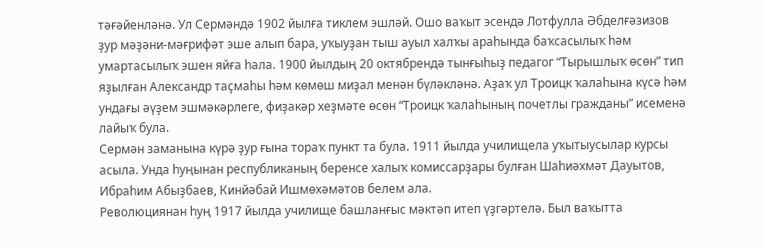тәғәйенләнә. Ул Сермәндә 1902 йылға тиклем эшләй. Ошо ваҡыт эсендә Лотфулла Әбделғәзизов ҙур мәҙәни-мәғрифәт эше алып бара, уҡыуҙан тыш ауыл халҡы араһында баҡсасылыҡ һәм умартасылыҡ эшен яйға һала. 1900 йылдың 20 октябрендә тынғыһыҙ педагог “Тырышлыҡ өсөн” тип яҙылған Александр таҫмаһы һәм көмөш миҙал менән бүләкләнә. Аҙаҡ ул Троицк ҡалаһына күсә һәм ундағы әүҙем эшмәкәрлеге, фиҙакәр хеҙмәте өсөн “Троицк ҡалаһының почетлы гражданы” исеменә лайыҡ була.
Сермән заманына күрә ҙур ғына тораҡ пункт та була. 1911 йылда училищела уҡытыусылар курсы асыла. Унда һуңынан республиканың беренсе халыҡ комиссарҙары булған Шаһиәхмәт Дауытов, Ибраһим Абыҙбаев, Кинйәбай Ишмөхәмәтов белем ала.
Революциянан һуң 1917 йылда училище башланғыс мәктәп итеп үҙгәртелә. Был ваҡытта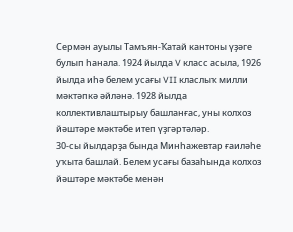Сермән ауылы Тамъян-Ҡатай кантоны үҙәге булып һанала. 1924 йылда V класс асыла, 1926 йылда иһә белем усағы VII класлыҡ милли мәктәпкә әйләнә. 1928 йылда коллективлаштырыу башланғас, уны колхоз йәштәре мәктәбе итеп үҙгәртәләр.
30-сы йылдарҙа бында Минһажевтар ғаиләһе уҡыта башлай. Белем усағы базаһында колхоз йәштәре мәктәбе менән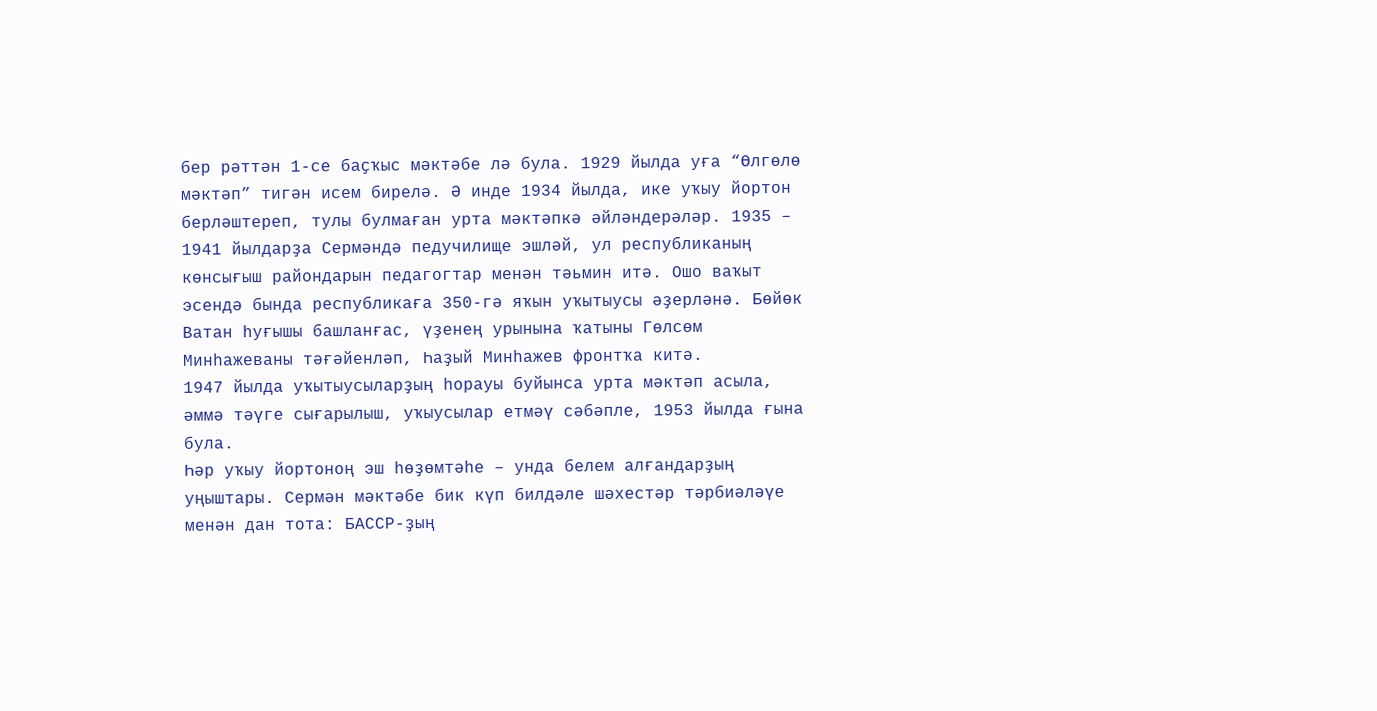бер рәттән 1-се баҫҡыс мәктәбе лә була. 1929 йылда уға “Өлгөлө мәктәп” тигән исем бирелә. Ә инде 1934 йылда, ике уҡыу йортон берләштереп, тулы булмаған урта мәктәпкә әйләндерәләр. 1935 – 1941 йылдарҙа Сермәндә педучилище эшләй, ул республиканың көнсығыш райондарын педагогтар менән тәьмин итә. Ошо ваҡыт эсендә бында республикаға 350-гә яҡын уҡытыусы әҙерләнә. Бөйөк Ватан һуғышы башланғас, үҙенең урынына ҡатыны Гөлсөм Минһажеваны тәғәйенләп, Һаҙый Минһажев фронтҡа китә.
1947 йылда уҡытыусыларҙың һорауы буйынса урта мәктәп асыла, әммә тәүге сығарылыш, уҡыусылар етмәү сәбәпле, 1953 йылда ғына була.
Һәр уҡыу йортоноң эш һөҙөмтәһе – унда белем алғандарҙың уңыштары. Сермән мәктәбе бик күп билдәле шәхестәр тәрбиәләүе менән дан тота: БАССР-ҙың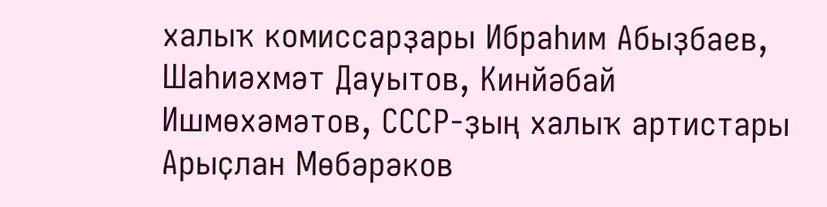халыҡ комиссарҙары Ибраһим Абыҙбаев, Шаһиәхмәт Дауытов, Кинйәбай Ишмөхәмәтов, СССР-ҙың халыҡ артистары Арыҫлан Мөбәрәков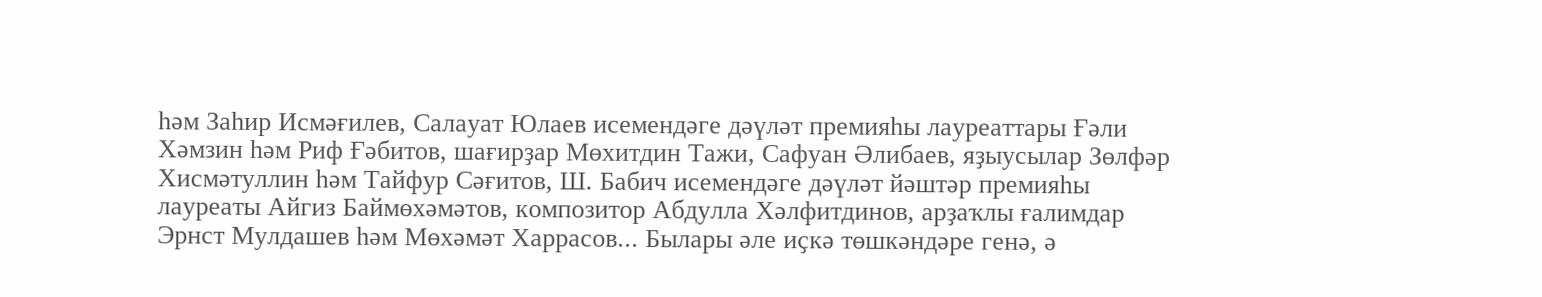һәм Заһир Исмәғилев, Салауат Юлаев исемендәге дәүләт премияһы лауреаттары Ғәли Хәмзин һәм Риф Ғәбитов, шағирҙар Мөхитдин Тажи, Сафуан Әлибаев, яҙыусылар Зөлфәр Хисмәтуллин һәм Тайфур Сәғитов, Ш. Бабич исемендәге дәүләт йәштәр премияһы лауреаты Айгиз Баймөхәмәтов, композитор Абдулла Хәлфитдинов, арҙаҡлы ғалимдар Эрнст Мулдашев һәм Мөхәмәт Харрасов... Былары әле иҫкә төшкәндәре генә, ә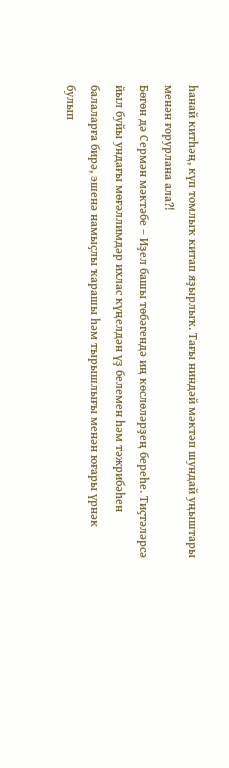һанай китһәң, күп томлыҡ китап яҙырлыҡ. Тағы ниндәй мәктәп шундай уңыштары менән ғорурлана ала?!
Бөгөн дә Сермән мәктәбе – Иҙел башы төбәгендә иң көслөләрҙең береһе. Тиҫтәләрсә йыл буйы ундағы мөғәллимдәр ихлас күңелдән үҙ белемен һәм тәжрибәһен балаларға бирә, эшенә намыҫлы ҡарашы һәм тырышлығы менән юғары үрнәк булып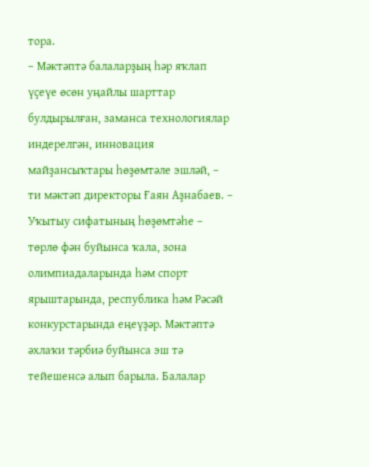тора.
– Мәктәптә балаларҙың һәр яҡлап үҫеүе өсөн уңайлы шарттар булдырылған, заманса технологиялар индерелгән, инновация майҙансыҡтары һөҙөмтәле эшләй, – ти мәктәп директоры Ғаян Аҙнабаев. – Уҡытыу сифатының һөҙөмтәһе – төрлө фән буйынса ҡала, зона олимпиадаларында һәм спорт ярыштарында, республика һәм Рәсәй конкурстарында еңеүҙәр. Мәктәптә әхлаҡи тәрбиә буйынса эш тә тейешенсә алып барыла. Балалар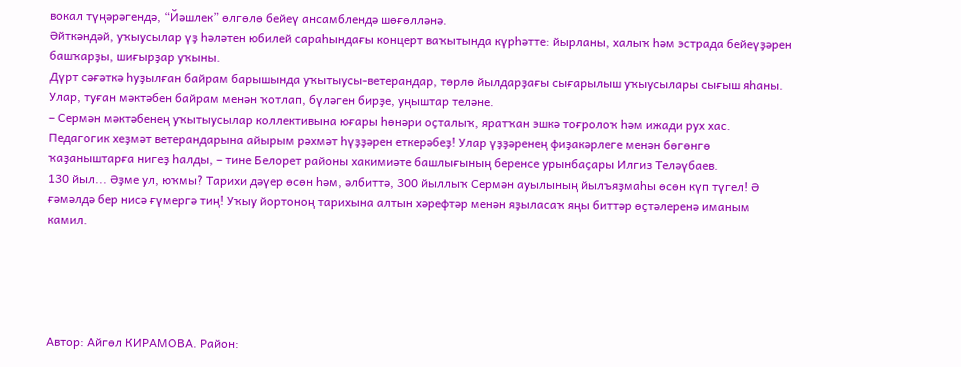вокал түңәрәгендә, “Йәшлек” өлгөлө бейеү ансамблендә шөғөлләнә.
Әйткәндәй, уҡыусылар үҙ һәләтен юбилей сараһындағы концерт ваҡытында күрһәтте: йырланы, халыҡ һәм эстрада бейеүҙәрен башҡарҙы, шиғырҙар уҡыны.
Дүрт сәғәткә һуҙылған байрам барышында уҡытыусы-ветерандар, төрлө йылдарҙағы сығарылыш уҡыусылары сығыш яһаны. Улар, туған мәктәбен байрам менән ҡотлап, бүләген бирҙе, уңыштар теләне.
– Сермән мәктәбенең уҡытыусылар коллективына юғары һөнәри оҫталыҡ, яратҡан эшкә тоғролоҡ һәм ижади рух хас. Педагогик хеҙмәт ветерандарына айырым рәхмәт һүҙҙәрен еткерәбеҙ! Улар үҙҙәренең фиҙакәрлеге менән бөгөнгө ҡаҙаныштарға нигеҙ һалды, – тине Белорет районы хакимиәте башлығының беренсе урынбаҫары Илгиз Теләүбаев.
130 йыл... Әҙме ул, юҡмы? Тарихи дәүер өсөн һәм, әлбиттә, 300 йыллыҡ Сермән ауылының йылъяҙмаһы өсөн күп түгел! Ә ғәмәлдә бер нисә ғүмергә тиң! Уҡыу йортоноң тарихына алтын хәрефтәр менән яҙыласаҡ яңы биттәр өҫтәлеренә иманым камил.





Автор: Айгөл КИРАМОВА. Район: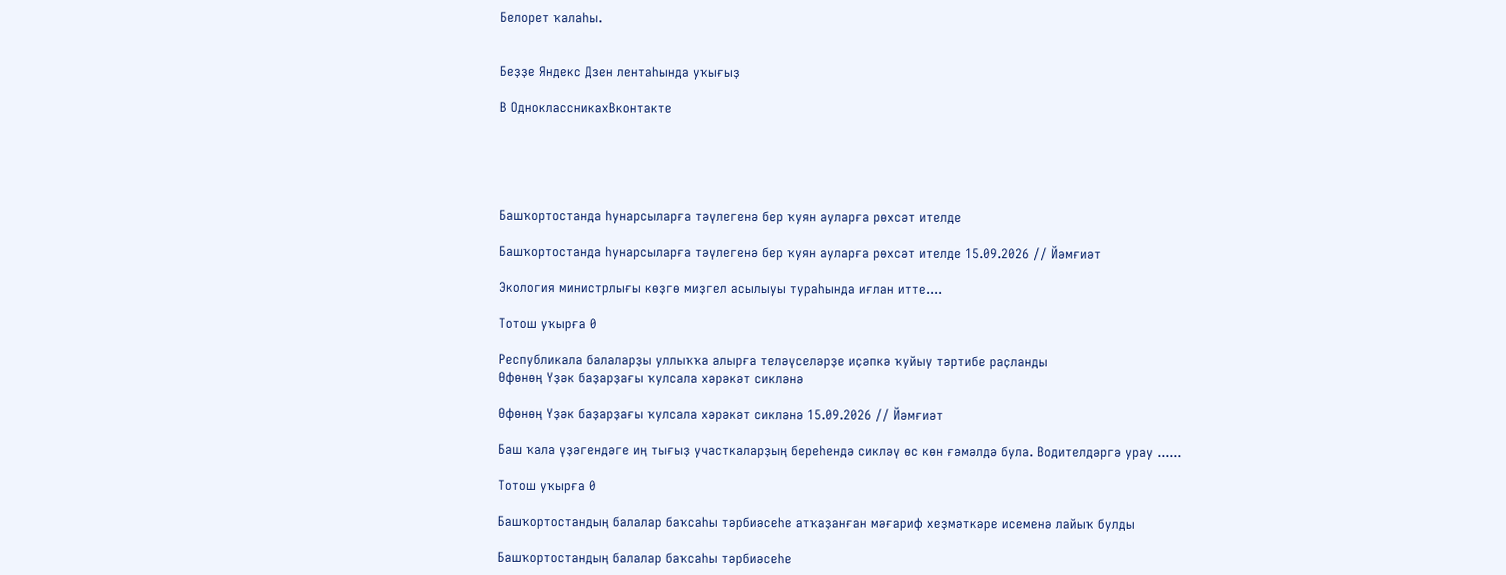Белорет ҡалаһы.


Беҙҙе Яндекс Дзен лентаһында уҡығыҙ

В ОдноклассникахВконтакте





Башҡортостанда һунарсыларға тәүлегенә бер ҡуян ауларға рөхсәт ителде

Башҡортостанда һунарсыларға тәүлегенә бер ҡуян ауларға рөхсәт ителде 15.09.2026 // Йәмғиәт

Экология министрлығы көҙгө миҙгел асылыуы тураһында иғлан итте....

Тотош уҡырға 0

Республикала балаларҙы уллыҡҡа алырға теләүселәрҙе иҫәпкә ҡуйыу тәртибе раҫланды
Өфөнөң Үҙәк баҙарҙағы ҡулсала хәрәкәт сикләнә

Өфөнөң Үҙәк баҙарҙағы ҡулсала хәрәкәт сикләнә 15.09.2026 // Йәмғиәт

Баш ҡала үҙәгендәге иң тығыҙ участкаларҙың береһендә сикләү өс көн ғәмәлдә була. Водителдәргә урау ......

Тотош уҡырға 0

Башҡортостандың балалар баҡсаһы тәрбиәсеһе атҡаҙанған мәғариф хеҙмәткәре исеменә лайыҡ булды

Башҡортостандың балалар баҡсаһы тәрбиәсеһе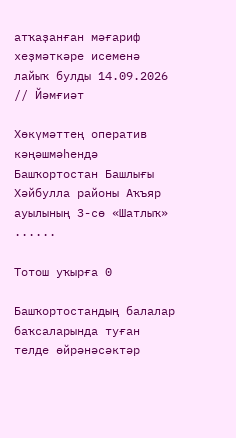атҡаҙанған мәғариф хеҙмәткәре исеменә лайыҡ булды 14.09.2026 // Йәмғиәт

Хөкүмәттең оператив кәңәшмәһендә Башҡортостан Башлығы Хәйбулла районы Аҡъяр ауылының 3-сө «Шатлыҡ» ......

Тотош уҡырға 0

Башҡортостандың балалар баҡсаларында туған телде өйрәнәсәктәр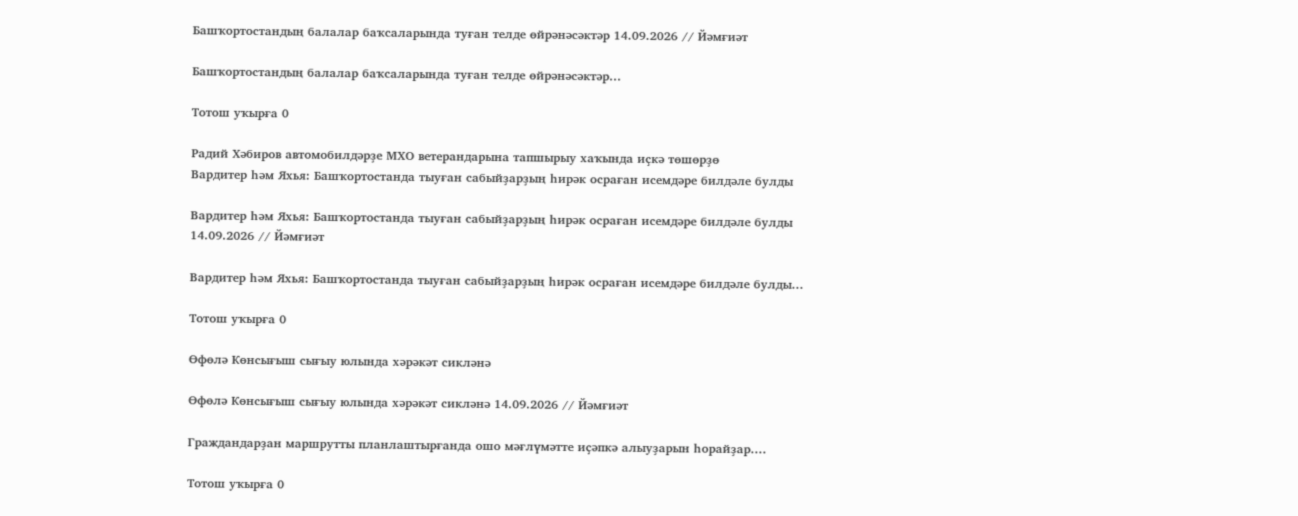Башҡортостандың балалар баҡсаларында туған телде өйрәнәсәктәр 14.09.2026 // Йәмғиәт

Башҡортостандың балалар баҡсаларында туған телде өйрәнәсәктәр...

Тотош уҡырға 0

Радий Хәбиров автомобилдәрҙе МХО ветерандарына тапшырыу хаҡында иҫкә төшөрҙө
Вардитер һәм Яхья: Башҡортостанда тыуған сабыйҙарҙың һирәк осраған исемдәре билдәле булды

Вардитер һәм Яхья: Башҡортостанда тыуған сабыйҙарҙың һирәк осраған исемдәре билдәле булды 14.09.2026 // Йәмғиәт

Вардитер һәм Яхья: Башҡортостанда тыуған сабыйҙарҙың һирәк осраған исемдәре билдәле булды...

Тотош уҡырға 0

Өфөлә Көнсығыш сығыу юлында хәрәкәт сикләнә

Өфөлә Көнсығыш сығыу юлында хәрәкәт сикләнә 14.09.2026 // Йәмғиәт

Граждандарҙан маршрутты планлаштырғанда ошо мәғлүмәтте иҫәпкә алыуҙарын һорайҙар....

Тотош уҡырға 0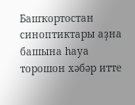Башҡортостан синоптиктары аҙна башына һауа торошон хәбәр итте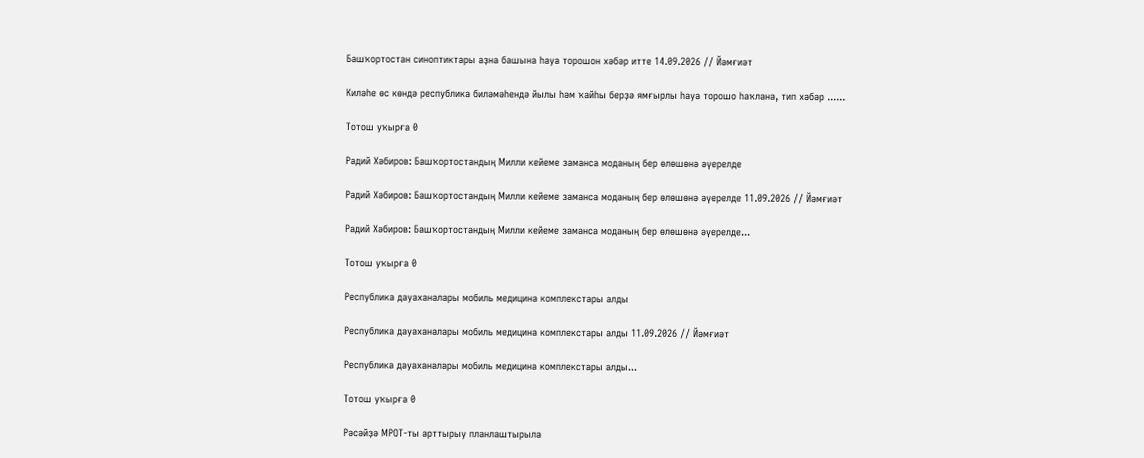Башҡортостан синоптиктары аҙна башына һауа торошон хәбәр итте 14.09.2026 // Йәмғиәт

Киләһе өс көндә республика биләмәһендә йылы һәм ҡайһы берҙә ямғырлы һауа торошо һаҡлана, тип хәбәр ......

Тотош уҡырға 0

Радий Хәбиров: Башҡортостандың Милли кейеме заманса моданың бер өлөшөнә әүерелде

Радий Хәбиров: Башҡортостандың Милли кейеме заманса моданың бер өлөшөнә әүерелде 11.09.2026 // Йәмғиәт

Радий Хәбиров: Башҡортостандың Милли кейеме заманса моданың бер өлөшөнә әүерелде...

Тотош уҡырға 0

Республика дауаханалары мобиль медицина комплекстары алды

Республика дауаханалары мобиль медицина комплекстары алды 11.09.2026 // Йәмғиәт

Республика дауаханалары мобиль медицина комплекстары алды...

Тотош уҡырға 0

Рәсәйҙә МРОТ-ты арттырыу планлаштырыла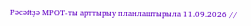Рәсәйҙә МРОТ-ты арттырыу планлаштырыла 11.09.2026 //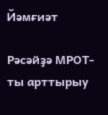Йәмғиәт

Рәсәйҙә МРОТ-ты арттырыу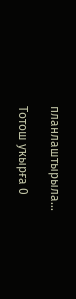планлаштырыла...

Тотош уҡырға 0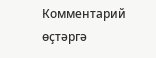Комментарий өҫтәргә